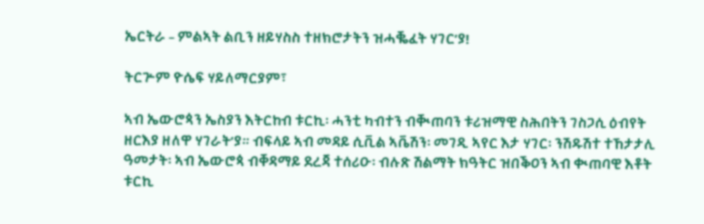ኤርትራ – ምልኣት ልቢን ዘይሃስስ ተዘክሮታትን ዝሓቘፈት ሃገር’ያ!

ትርጕም ዮሴፍ ሃይለማርያም፣

ኣብ ኤውሮጳን ኤስያን እትርከብ ቱርኪ፡ ሓንቲ ካብተን ብቚጠባን ቱሪዝማዊ ስሕበትን ገስጋሲ ዕብየት ዘርእያ ዘለዋ ሃገራት’ያ። ብፍላይ ኣብ መዳይ ሲቪል ኣቬሽን፡ መገዲ ኣየር እታ ሃገር፡ ንሽዱሽተ ተኸታታሊ ዓመታት፡ ኣብ ኤውሮጳ ብቐዳማይ ደረጃ ተሰሪዑ፡ ብሉጽ ሽልማት ክዓትር ዝበቕዐን ኣብ ቊጠባዊ እቶት ቱርኪ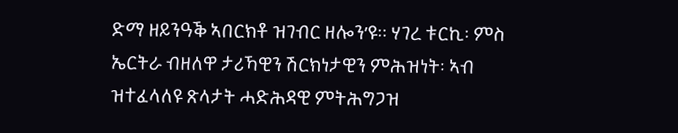ድማ ዘይንዓቕ ኣበርክቶ ዝገብር ዘሎን’ዩ። ሃገረ ቱርኪ፡ ምስ ኤርትራ ብዘለዋ ታሪኻዊን ሽርክነታዊን ምሕዝነት፡ ኣብ ዝተፈላለዩ ጽላታት ሓድሕዳዊ ምትሕግጋዝ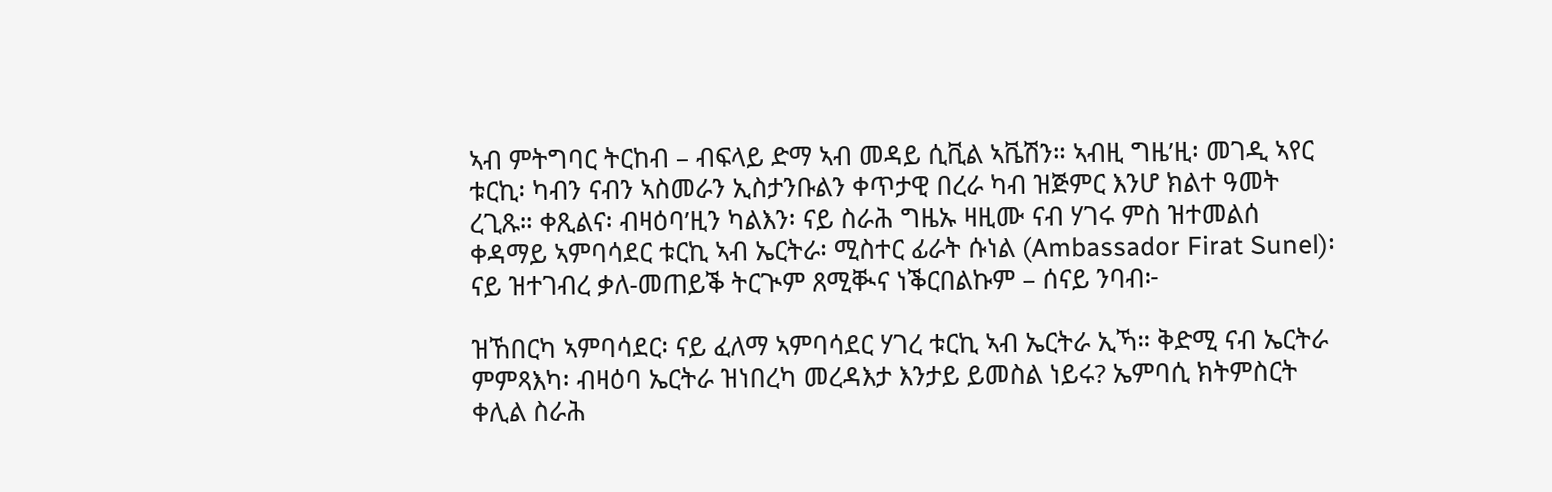ኣብ ምትግባር ትርከብ – ብፍላይ ድማ ኣብ መዳይ ሲቪል ኣቬሽን። ኣብዚ ግዜ’ዚ፡ መገዲ ኣየር ቱርኪ፡ ካብን ናብን ኣስመራን ኢስታንቡልን ቀጥታዊ በረራ ካብ ዝጅምር እንሆ ክልተ ዓመት ረጊጹ። ቀጺልና፡ ብዛዕባ’ዚን ካልእን፡ ናይ ስራሕ ግዜኡ ዛዚሙ ናብ ሃገሩ ምስ ዝተመልሰ ቀዳማይ ኣምባሳደር ቱርኪ ኣብ ኤርትራ፡ ሚስተር ፊራት ሱነል (Ambassador Firat Sunel)፡ ናይ ዝተገብረ ቃለ-መጠይቕ ትርጒም ጸሚቚና ነቕርበልኩም – ሰናይ ንባብ፦

ዝኸበርካ ኣምባሳደር፡ ናይ ፈለማ ኣምባሳደር ሃገረ ቱርኪ ኣብ ኤርትራ ኢኻ። ቅድሚ ናብ ኤርትራ ምምጻእካ፡ ብዛዕባ ኤርትራ ዝነበረካ መረዳእታ እንታይ ይመስል ነይሩ? ኤምባሲ ክትምስርት ቀሊል ስራሕ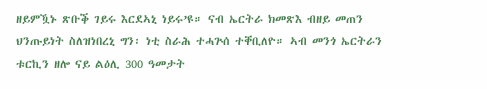ዘይምዃኑ ጽቡቕ ገይሩ እርደኣኒ ነይሩ’ዩ። ናብ ኤርትራ ክመጽእ ብዘይ መጠን ህንጡይነት ስለዝነበረኒ ግን፡ ነቲ ስራሕ ተሓጕሰ ተቐቢለዮ። ኣብ መንጎ ኤርትራን ቱርኪን ዘሎ ናይ ልዕሊ 300 ዓመታት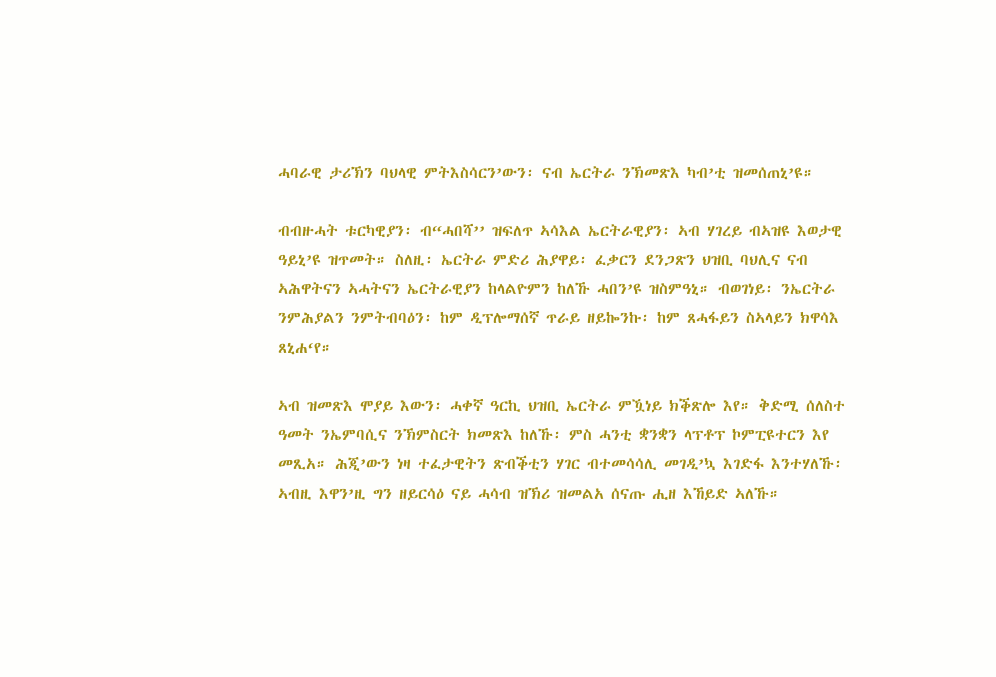ሓባራዊ ታሪኽን ባህላዊ ምትእስሳርን’ውን፡ ናብ ኤርትራ ንኽመጽእ ካብ’ቲ ዝመሰጠኒ’ዩ።

ብብዙሓት ቱርካዊያን፡ ብ“ሓበሻ’’ ዝፍለጥ ኣሳእል ኤርትራዊያን፡ ኣብ ሃገረይ ብኣዝዩ እወታዊ ዓይኒ’ዩ ዝጥመት። ስለዚ፡ ኤርትራ ምድሪ ሕያዋይ፡ ፈቃርን ደንጋጽን ህዝቢ ባህሊና ናብ ኣሕዋትናን ኣሓትናን ኤርትራዊያን ከላልዮምን ከለኹ ሓበን’ዩ ዝስምዓኒ። ብወገነይ፡ ንኤርትራ ንምሕያልን ንምትብባዕን፡ ከም ዲፕሎማሰኛ ጥራይ ዘይኰንኩ፡ ከም ጸሓፋይን ስኣላይን ክዋሳእ ጸኒሐ‘የ።

ኣብ ዝመጽእ ሞያይ እውን፡ ሓቀኛ ዓርኪ ህዝቢ ኤርትራ ምዃነይ ክቕጽሎ እየ። ቅድሚ ሰለስተ ዓመት ንኤምባሲና ንኽምስርት ክመጽእ ከለኹ፡ ምስ ሓንቲ ቋንቋን ላፕቶፕ ኮምፒዩተርን እየ መጺአ። ሕጂ’ውን ነዛ ተፈታዊትን ጽብቕቲን ሃገር ብተመሳሳሊ መገዲ’ኳ እገድፋ እንተሃለኹ፡ ኣብዚ እዋን’ዚ ግን ዘይርሳዕ ናይ ሓሳብ ዝኽሪ ዝመልአ ሰናጡ ሒዘ እኸይድ ኣለኹ።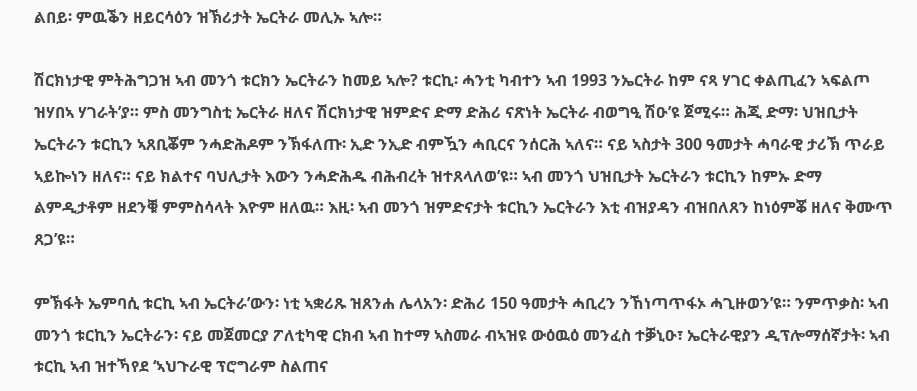ልበይ፡ ምዉቕን ዘይርሳዕን ዝኽሪታት ኤርትራ መሊኡ ኣሎ።

ሽርክነታዊ ምትሕግጋዝ ኣብ መንጎ ቱርክን ኤርትራን ከመይ ኣሎ? ቱርኪ፡ ሓንቲ ካብተን ኣብ 1993 ንኤርትራ ከም ናጻ ሃገር ቀልጢፈን ኣፍልጦ ዝሃበኣ ሃገራት’ያ። ምስ መንግስቲ ኤርትራ ዘለና ሽርክነታዊ ዝምድና ድማ ድሕሪ ናጽነት ኤርትራ ብወግዒ ሽዑ’ዩ ጀሚሩ። ሕጂ ድማ፡ ህዝቢታት ኤርትራን ቱርኪን ኣጸቢቖም ንሓድሕዶም ንኽፋለጡ፡ ኢድ ንኢድ ብምዃን ሓቢርና ንሰርሕ ኣለና። ናይ ኣስታት 300 ዓመታት ሓባራዊ ታሪኽ ጥራይ ኣይኰነን ዘለና። ናይ ክልተና ባህሊታት እውን ንሓድሕዱ ብሕብረት ዝተጸላለወ’ዩ። ኣብ መንጎ ህዝቢታት ኤርትራን ቱርኪን ከምኡ ድማ ልምዲታቶም ዘደንቑ ምምስሳላት እዮም ዘለዉ። እዚ፡ ኣብ መንጎ ዝምድናታት ቱርኪን ኤርትራን እቲ ብዝያዳን ብዝበለጸን ከነዕምቖ ዘለና ቅሙጥ ጸጋ’ዩ።

ምኽፋት ኤምባሲ ቱርኪ ኣብ ኤርትራ’ውን፡ ነቲ ኣቋሪጹ ዝጸንሐ ሌላአን፡ ድሕሪ 150 ዓመታት ሓቢረን ንኸነጣጥፋኦ ሓጊዙወን’ዩ። ንምጥቃስ፡ ኣብ መንጎ ቱርኪን ኤርትራን፡ ናይ መጀመርያ ፖለቲካዊ ርክብ ኣብ ከተማ ኣስመራ ብኣዝዩ ውዕዉዕ መንፈስ ተቓኒዑ፣ ኤርትራዊያን ዲፕሎማሰኛታት፡ ኣብ ቱርኪ ኣብ ዝተኻየደ ‘ኣህጉራዊ ፕሮግራም ስልጠና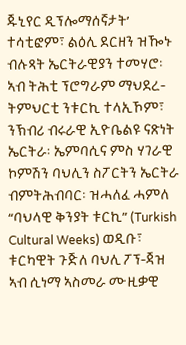ጁኒየር ዲፕሎማሰኛታት’ ተሳቲፎም፣ ልዕሊ ደርዘን ዝዀኑ ብሉጻት ኤርትራዊያን ተመሃሮ፡ ኣብ ትሕቲ ፕሮግራም ማህደረ-ትምህርቲ ንቱርኪ ተላኢኾም፣ ንኽብሪ ብሩራዊ ኢዮቤልዩ ናጽነት ኤርትራ፡ ኤምባሲና ምስ ሃገራዊ ኮምሽን ባህሊን ስፖርትን ኤርትራ ብምትሕብባር፡ ዝሓለፈ ሓምለ “ባህላዊ ቅንያት ቱርኪ” (Turkish Cultural Weeks) ወዲቡ፣ ቱርካዊት ጉጅለ ባህሊ ፖፕ-ጃዝ ኣብ ሲነማ ኣስመራ ሙዚቃዊ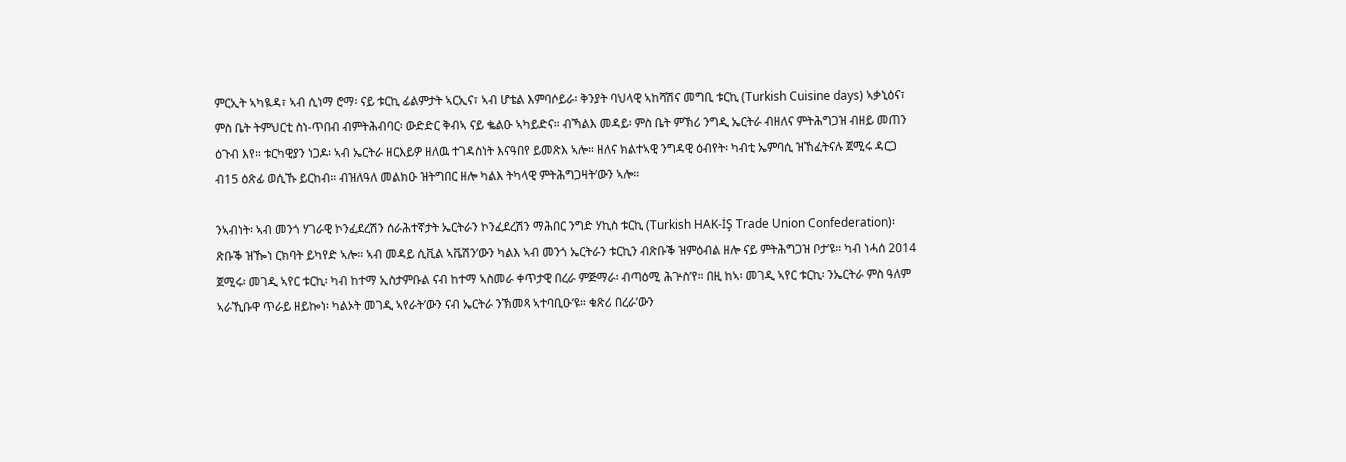ምርኢት ኣካዪዳ፣ ኣብ ሲነማ ሮማ፡ ናይ ቱርኪ ፊልምታት ኣርኢና፣ ኣብ ሆቴል እምባሶይራ፡ ቅንያት ባህላዊ ኣከሻሽና መግቢ ቱርኪ (Turkish Cuisine days) ኣቃኒዕና፣ ምስ ቤት ትምህርቲ ስነ-ጥበብ ብምትሕብባር፡ ውድድር ቅብኣ ናይ ቈልዑ ኣካይድና። ብኻልእ መዳይ፡ ምስ ቤት ምኽሪ ንግዲ ኤርትራ ብዘለና ምትሕግጋዝ ብዘይ መጠን ዕጉብ እየ። ቱርካዊያን ነጋዶ፡ ኣብ ኤርትራ ዘርእይዎ ዘለዉ ተገዳስነት እናዓበየ ይመጽእ ኣሎ። ዘለና ክልተኣዊ ንግዳዊ ዕብየት፡ ካብቲ ኤምባሲ ዝኸፈትናሉ ጀሚሩ ዳርጋ ብ15 ዕጽፊ ወሲኹ ይርከብ። ብዝለዓለ መልክዑ ዝትግበር ዘሎ ካልእ ትካላዊ ምትሕግጋዛት’ውን ኣሎ።

ንኣብነት፡ ኣብ መንጎ ሃገራዊ ኮንፈደረሽን ሰራሕተኛታት ኤርትራን ኮንፈደረሽን ማሕበር ንግድ ሃኪስ ቱርኪ (Turkish HAK-İŞ Trade Union Confederation)፡ ጽቡቕ ዝዀነ ርክባት ይካየድ ኣሎ። ኣብ መዳይ ሲቪል ኣቬሽን’ውን ካልእ ኣብ መንጎ ኤርትራን ቱርኪን ብጽቡቕ ዝምዕብል ዘሎ ናይ ምትሕግጋዝ ቦታ’ዩ። ካብ ነሓሰ 2014 ጀሚሩ፡ መገዲ ኣየር ቱርኪ፡ ካብ ከተማ ኢስታምቡል ናብ ከተማ ኣስመራ ቀጥታዊ በረራ ምጅማራ፡ ብጣዕሚ ሕጕስ’የ። በዚ ከኣ፡ መገዲ ኣየር ቱርኪ፡ ንኤርትራ ምስ ዓለም ኣራኺቡዋ ጥራይ ዘይኰነ፡ ካልኦት መገዲ ኣየራት’ውን ናብ ኤርትራ ንኽመጻ ኣተባቢዑ’ዩ። ቁጽሪ በረራ’ውን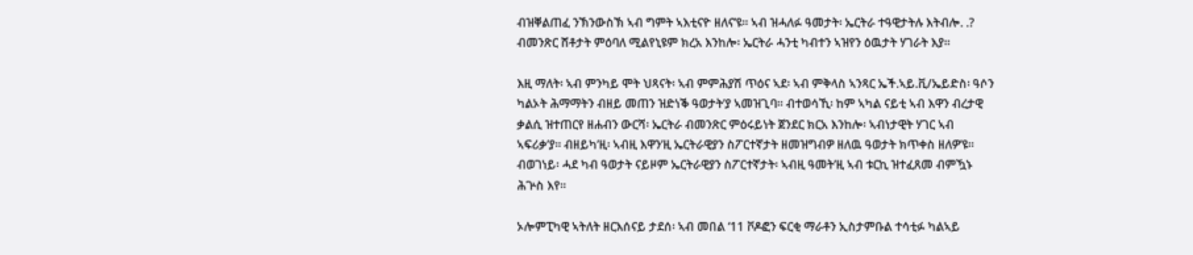ብዝቐልጠፈ ንኽንውስኽ ኣብ ግምት ኣእቲናዮ ዘለና’ዩ። ኣብ ዝሓለፉ ዓመታት፡ ኤርትራ ተዓዊታትሉ እትብሎ. .? ብመንጽር ሸቶታት ምዕባለ ሚልየኒዩም ክረአ እንከሎ፡ ኤርትራ ሓንቲ ካብተን ኣዝየን ዕዉታት ሃገራት እያ።

እዚ ማለት፡ ኣብ ምንካይ ሞት ህጻናት፡ ኣብ ምምሕያሽ ጥዕና ኣደ፡ ኣብ ምቅላስ ኣንጻር ኤች.ኣይ.ቪ/ኤይድስ፡ ዓሶን ካልኦት ሕማማትን ብዘይ መጠን ዝድነቕ ዓወታት’ያ ኣመዝጊባ። ብተወሳኺ፡ ከም ኣካል ናይቲ ኣብ እዋን ብረታዊ ቃልሲ ዝተጠርየ ዘሐብን ውርሻ፡ ኤርትራ ብመንጽር ምዕሩይነት ጀንደር ክርአ እንከሎ፡ ኣብነታዊት ሃገር ኣብ ኣፍሪቃ’ያ። ብዘይካ’ዚ፡ ኣብዚ እዋን’ዚ ኤርትራዊያን ስፖርተኛታት ዘመዝግብዎ ዘለዉ ዓወታት ክጥቀስ ዘለዎ’ዩ። ብወገነይ፡ ሓደ ካብ ዓወታት ናይዞም ኤርትራዊያን ስፖርተኛታት፡ ኣብዚ ዓመት’ዚ ኣብ ቱርኪ ዝተፈጸመ ብምዃኑ ሕጕስ እየ።

ኦሎምፒካዊ ኣትለት ዘርእሰናይ ታደሰ፡ ኣብ መበል ‘11 ቮዶፎን ፍርቂ ማራቶን ኢስታምቡል ተሳቲፉ ካልኣይ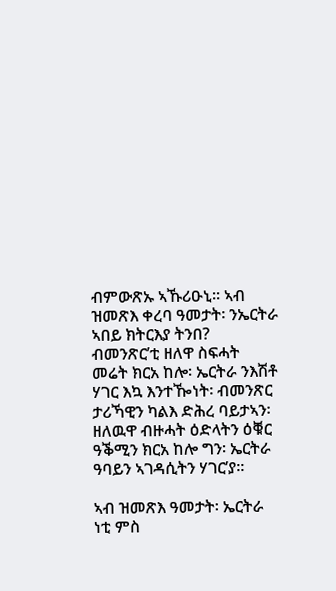ብምውጽኡ ኣኹሪዑኒ። ኣብ ዝመጽእ ቀረባ ዓመታት፡ ንኤርትራ ኣበይ ክትርእያ ትንበ? ብመንጽር’ቲ ዘለዋ ስፍሓት መሬት ክርአ ከሎ፡ ኤርትራ ንእሽቶ ሃገር እኳ እንተዀነት፡ ብመንጽር ታሪኻዊን ካልእ ድሕረ ባይታኣን፡ ዘለዉዋ ብዙሓት ዕድላትን ዕቑር ዓቕሚን ክርአ ከሎ ግን፡ ኤርትራ ዓባይን ኣገዳሲትን ሃገር’ያ።

ኣብ ዝመጽእ ዓመታት፡ ኤርትራ ነቲ ምስ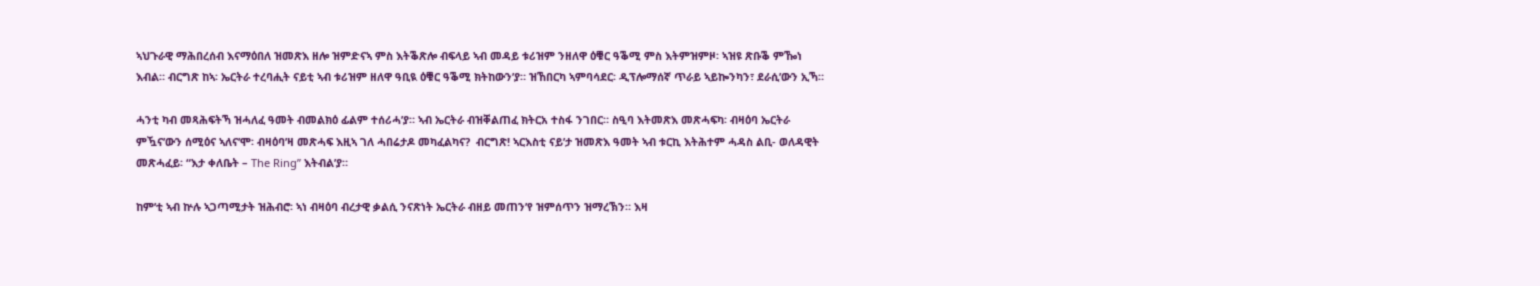ኣህጉራዊ ማሕበረሰብ እናማዕበለ ዝመጽእ ዘሎ ዝምድናኣ ምስ እትቕጽሎ ብፍላይ ኣብ መዳይ ቱሪዝም ንዘለዋ ዕቑር ዓቕሚ ምስ እትምዝምዞ፡ ኣዝዩ ጽቡቕ ምዀነ እብል። ብርግጽ ከኣ፡ ኤርትራ ተረባሒት ናይቲ ኣብ ቱሪዝም ዘለዋ ዓቢዪ ዕቑር ዓቕሚ ክትከውን’ያ። ዝኸበርካ ኣምባሳደር፡ ዲፕሎማሰኛ ጥራይ ኣይኰንካን፣ ደራሲ’ውን ኢኻ።

ሓንቲ ካብ መጻሕፍትኻ ዝሓለፈ ዓመት ብመልክዕ ፊልም ተሰሪሓ’ያ። ኣብ ኤርትራ ብዝቐልጠፈ ክትርአ ተስፋ ንገበር። ስዒባ እትመጽእ መጽሓፍካ፡ ብዛዕባ ኤርትራ ምዃና’ውን ሰሚዕና ኣለና’ሞ፡ ብዛዕባ’ዛ መጽሓፍ እዚኣ ገለ ሓበሬታዶ መካፈልካና?  ብርግጽ! ኣርእስቲ ናይ’ታ ዝመጽእ ዓመት ኣብ ቱርኪ እትሕተም ሓዳስ ልቢ- ወለዳዊት መጽሓፈይ፡ “እታ ቀለቤት – The Ring” እትብል’ያ።

ከም’ቲ ኣብ ኵሉ ኣጋጣሚታት ዝሕብሮ፡ ኣነ ብዛዕባ ብረታዊ ቃልሲ ንናጽነት ኤርትራ ብዘይ መጠን’የ ዝምሰጥን ዝማረኽን። እዛ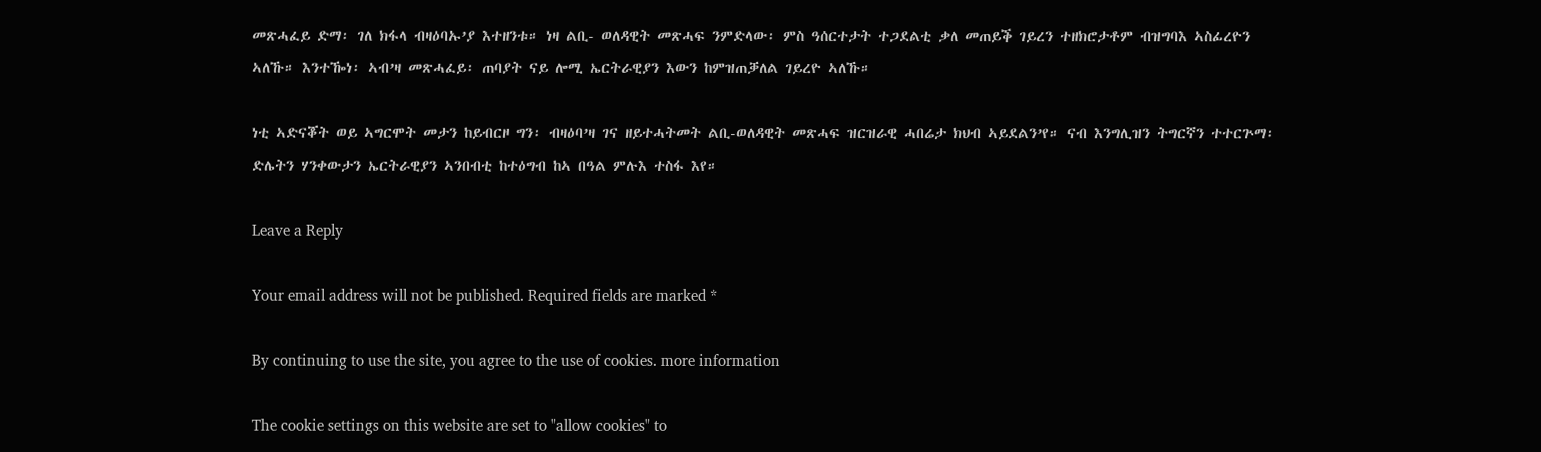መጽሓፈይ ድማ፡ ገለ ክፋላ ብዛዕባኡ’ያ እተዘንቱ። ነዛ ልቢ- ወለዳዊት መጽሓፍ ንምድላው፡ ምስ ዓሰርተታት ተጋደልቲ ቃለ መጠይቕ ገይረን ተዘክሮታቶም ብዝግባእ ኣስፊረዮን ኣለኹ። እንተዀነ፡ ኣብ’ዛ መጽሓፈይ፡ ጠባያት ናይ ሎሚ ኤርትራዊያን እውን ከምዝጠቓለል ገይረዮ ኣለኹ።

ነቲ ኣድናቖት ወይ ኣግርሞት መታን ከይብርዞ ግን፡ ብዛዕባ’ዛ ገና ዘይተሓትመት ልቢ-ወለዳዊት መጽሓፍ ዝርዝራዊ ሓበሬታ ክህብ ኣይደልን’የ። ናብ እንግሊዝን ትግርኛን ተተርጕማ፡ ድሌትን ሃንቀውታን ኤርትራዊያን ኣንበብቲ ከተዕግብ ከኣ በዓል ምሉእ ተስፋ እየ።

Leave a Reply

Your email address will not be published. Required fields are marked *

By continuing to use the site, you agree to the use of cookies. more information

The cookie settings on this website are set to "allow cookies" to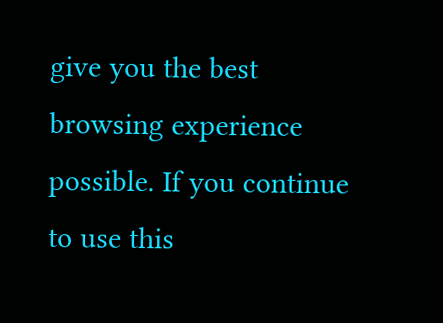give you the best browsing experience possible. If you continue to use this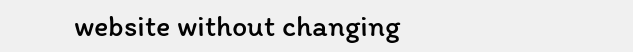website without changing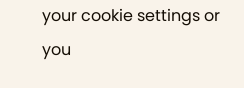your cookie settings or you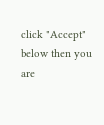click "Accept" below then you are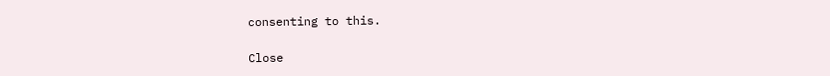consenting to this.

Close